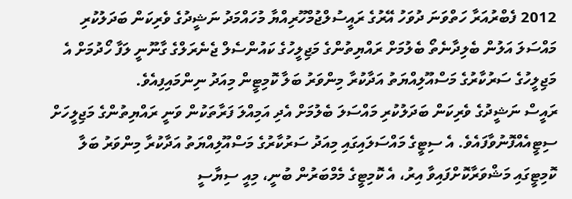2012 ފެބްރުއަރާ ހަތްވަނަ ދުވަހު އޭރުގެ ރައީސުލްޖުމްހޫރިއްޔާ މުހައްމަދު ނަޝީދުގެ ވެރިކަން ބަދަލުކުރި މައްސަލަ އަލުން ބެލިދާނެތޯ ބެލުމަށް ރައްޔިތުންގެ މަޖިލީހުގެ ކައުންސެލް ޖެނެރަލްގެ ގާނޫނީ ލަފާ ހޯދުމަށް އެ މަޖިލީހުގެ ސަރުކާރުގެ މަސްއޫލިއްޔަތު އަދާކުރާ މިންވަރު ބަލާ ކޮމިޓީން މިއަދު ނިންމައިފިއެވެ.
ރައީސް ނަޝީދުގެ ވެރިކަން ބަދަލުކުރި މައްސަލަ ބެލުމަށް އެދި އަމިއްލަ ފަރާތަކުން ވަނީ ރައްޔިތުންގެ މަޖިލީހަށް ސިޓީއެއްފޮނުވާފައެވެ. އެ ސިޓީގެ މައްސަލައިގައި މިއަދު ސަރުކާރުގެ މަސްއޫލިއްޔަތު އަދާކުރާ މިންވަރު ބަލާ ކޮމިޓީގައި މަޝްވަރާކޮށްފައިވާ އިރު، އެ ކޮމިޓީގެ މެމްބަރުން ބުނީ، މިއީ ސިޔާސީ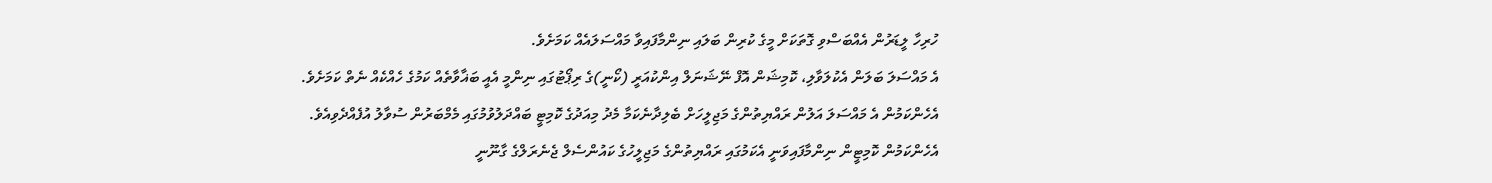ހުރިހާ ލީޑަރުން އެއްބަސްވި ގޮތަކަށް މީގެ ކުރިން ބަލައި ނިންމާފައިވާ މައްސަލައެއް ކަމަށެވެ.
އެ މައްސަލަ ބަލަން އެކުލަވާލި، ކޮމިޝަން އޮފް ނޭޝަނަލް އިންކުއަރީ (ކޯނީ)ގެ ރިޕޯޓުގައި ނިންމީ އެއީ ބަޣާވާތެއް ކަމުގެ ހެއްކެއް ނެތް ކަމަށެވެ.
އެހެންކަމުން އެ މައްސަލަ އަލުން ރައްޔިތުންގެ މަޖިލީހަށް ބެލިދާނެކަމާ މެދު މިއަދުގެ ކޮމިޓީ ބައްދަލުވުމުގައި މެމްބަރުން ސުވާލު އުފެއްދެވިއެވެ.
އެހެންކަމުން ކޮމިޓީން ނިންމާފައިވަނީ އެކަމުގައި ރައްޔިތުންގެ މަޖިލީހުގެ ކައުންސެލް ޖެނެރަލްގެ ގާނޫނީ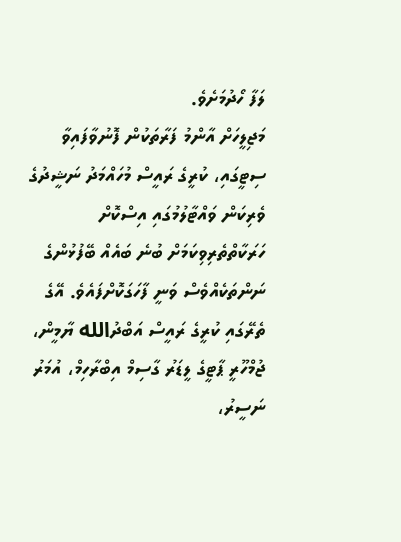ލަފާ ހޯދުމަށެވެ.
މަޖިލީހަށް އާންމު ފަރާތަކުން ފޮނުވާފައިވާ ސިޓީގައި، ކުރީގެ ރައީސް މުހައްމަދު ނަޝީދުގެ ވެރިކަން ވައްޓާލުމުގައި އިސްކޮށް ހަރަކާތްތެރިވިކަމަށް ބުނެ ބައެއް ބޭފުޅުންގެ ނަންތަކެއްވެސް ވަނީ ފާހަގަކޮށްފައެވެ. އޭގެ ތެރޭގައި ކުރީގެ ރައީސް އަބްދުالله ޔާމީން، ޖުމްހޫރީ ޕާޓީގެ ލީޑަރު ގާސިމް އިބްރާހިމް، އުމަރު ނަސީރު،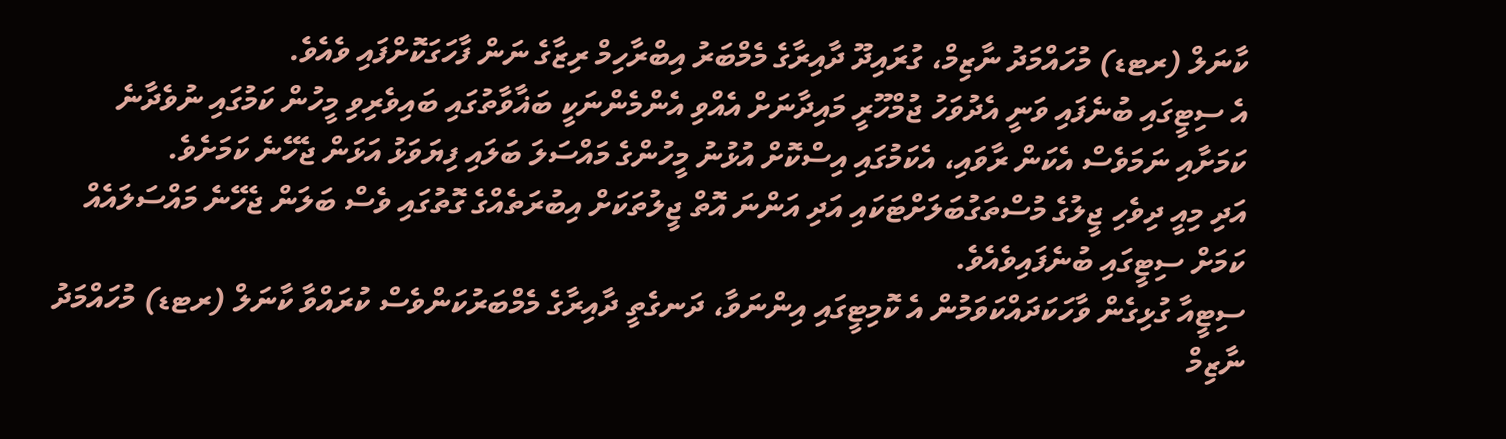ކާނަލް (ރޓޑ) މުހައްމަދު ނާޒިމް، ގުރައިދޫ ދާއިރާގެ މެމްބަރު އިބްރާހިމް ރިޒާގެ ނަން ފާހަގަކޮށްފައި ވެއެވެ.
އެ ސިޓީގައި ބުނެފައި ވަނީ އެދުވަހު ޖުމްހޫރީ މައިދާނަށް އެއްވި އެންމެންނަކީ ބަޣާވާތުގައި ބައިވެރިވި މީހުން ކަމުގައި ނުވެދާނެ ކަމަށާއި ނަމަވެސް އެކަން ރާވައި، އެކަމުގައި އިސްކޮށް އުޅުނު މީހުންގެ މައްސަލަ ބަލައި ފިޔަވަޅު އަޅަން ޖެހޭނެ ކަމަށެވެ.
އަދި މިއީ ދިވެހި ޖީލުގެ މުސްތަގުބަލަށްޓަކައި އަދި އަންނަ އޮތް ޖީލުތަކަށް އިބުރަތެއްގެ ގޮތުގައި ވެސް ބަލަން ޖެހޭނެ މައްސަލައެއް ކަމަށް ސިޓީގައި ބުނެފައިވެއެވެ.
ސިޓީއާ ގުޅިގެން ވާހަކަދައްކަވަމުން އެ ކޮމިޓީގައި އިންނަވާ، ދަނގެތީ ދާއިރާގެ މެމްބަރުކަންވެސް ކުރައްވާ ކާނަލް (ރޓޑ) މުހައްމަދު ނާޒިމް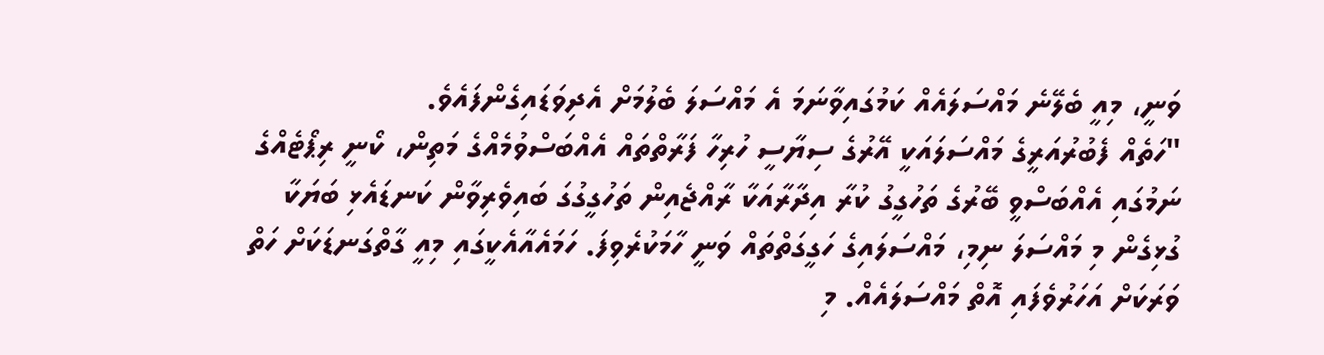ވަނީ، މިއީ ބެލޭނެ މައްސަލައެއް ކަމުގައިވާނަމަ އެ މައްސަލަ ބެލުމަށް އެދިވަޑައިގެންފައެވެ.
"ހަތެއް ފެބުރުއަރީގެ މައްސަލައަކީ އޭރުގެ ސިޔާސީ ހުރިހާ ފަރާތްތައް އެއްބަސްވުމެއްގެ މަތިން، ކޯނީ ރިޕޯޓެއްގެ ނަމުގައި އެއްބަސްވީ ބޭރުގެ ތަހުގީގު ކުރާ އިދާރާއަކާ ރާއްޖެއިން ތަހުގީގުގަ ބައިވެރިވާން ކަނޑައެޅި ބަޔަކާ ގުޅިގެން މި މައްސަލަ ނިމި، މައްސަލައިގެ ހަގީގަތްތައް ވަނީ ހާމަކުރެވިފަ. ހަމައެއާއެކީގައި މިއީ ގާތްގަނޑަކަށް ހަތް ވަރަކަށް އަހަރުވެފައި އޮތް މައްސަލައެއް. މި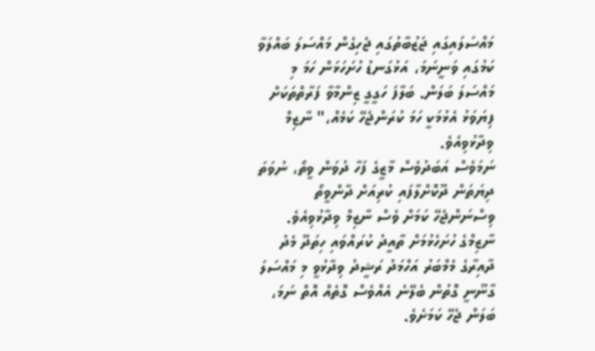މައްސަލައިގައި ޖަޒުބާތުގައި ޖެހިގެން މައްސަލަ ބައްލަވާ ކަމުގައި ވަނީނަމަ، އަޅުގަނޑު ހުށަހަޅަން ހަމަ މި މައްސަލަ ބަލަން. ބަލާފަ ހަގީގީ ޒިންމާވާ ފަރާތްތަކަށް ފިޔަވަޅު އެޅުމަކީ ހަމަ ކުރަންޖެހޭ ކަމެއް،" ނާޒިމް ވިދާޅުވިއެވެ.
ނަމަވެސް އަބަދުވެސް މާޒީގެ ފަހާ ދުވަން ވީތޯ، ނުވަތަ ދިޔަތަން ދޫކޮށްލާފައި ކުރިއަށް ދާންވީތޯ ވިސްނަންޖެހޭ ކަމަށް ވެސް ނާޒިމް ވިދާޅުވިއެވެ.
ނާޒިމްގެ ހުށަހެޅުމަށް ތާއީދު ކުރައްވައި ހިތަދޫ މެދު ދާއިރާގެ މެމްބަރު އަހްމަދު ރަޝީދު ވިދާޅުވީ މި މައްސަލަ ގާނޫނީ ގޮތުން ބެލޭނެ އެއްވެސް ގޮތެއް އޮތް ނަމަ، ބަލަން ޖެހޭ ކަމަށެވެ.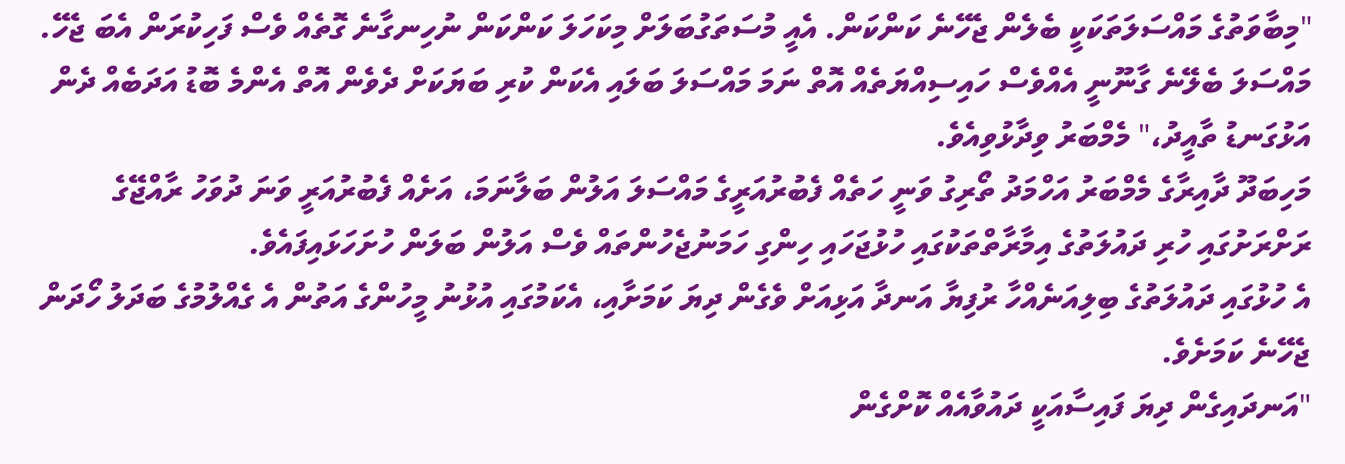"މިބާވަތުގެ މައްސަލަތަކަކީ ބެލެން ޖެހޭނެ ކަންކަން. އެއީ މުސަތަގުބަލަށް މިކަހަލަ ކަންކަން ނުހިނގާނެ ގޮތެއް ވެސް ފަހިކުރަން އެބަ ޖެހޭ. މައްސަލަ ބެލޭނެ ގާނޫނީ އެއްވެސް ހައިސިއްޔަތެއް އޮތް ނަމަ މައްސަލަ ބަލައި އެކަން ކުރި ބަޔަކަށް ދެވެން އޮތް އެންމެ ބޮޑު އަދަބެއް ދެން އަޅުގަނޑު ތާއީދު،" މެމްބަރު ވިދާޅުވިއެވެ.
މަހިބަދޫ ދާއިރާގެ މެމްބަރު އަހްމަދު ތޯރިގު ވަނީ ހަތެއް ފެބުރުއަރީގެ މައްސަލަ އަލުން ބަލާނަމަ، އަށެއް ފެބުރުއަރީ ވަނަ ދުވަހު ރާއްޖޭގެ ރަށްރަށުގައި ހުރި ދައުލަތުގެ އިމާރާތްތަކުގައި ހުޅުޖަހައި ހިންގި ހަމަނުޖެހުންތައް ވެސް އަލުން ބަލަން ހުށަހަޅައިފައެވެ.
އެ ހުޅުގައި ދައުލަތުގެ ބިލިއަނެއްހާ ރުފިޔާ އަނދާ އަޅިއަށް ވެގެން ދިޔަ ކަމަށާއި، އެކަމުގައި އުޅުނު މީހުންގެ އަތުން އެ ގެއްލުމުގެ ބަދަލު ހޯދަން ޖެހޭނެ ކަމަށެވެ.
"އަނދައިގެން ދިޔަ ފައިސާއަކީ ދައުވާއެއް ކޮށްގެން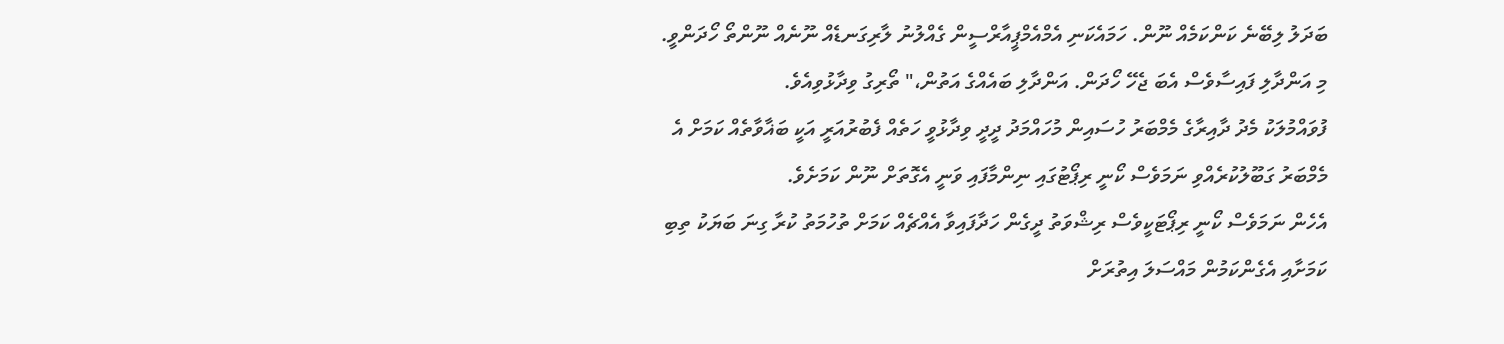ބަދަލު ލިބޭނެ ކަންކަމެއް ނޫން. ހަމައެކަނި އެމްއެމްޕީއާރްސީން ގެއްލުނު ލާރިގަނޑެއް ނޫނެއް ނޫންތޯ ހޯދަންވީ. މި އަންދާލި ފައިސާވެސް އެބަ ޖެހޭ ހޯދަން. އަންދާލި ބައެއްގެ އަތުން،" ތޯރިގު ވިދާޅުވިއެވެ.
ފުވައްމުލަކު މެދު ދާއިރާގެ މެމްބަރު ހުސައިން މުހައްމަދު ދީދީ ވިދާޅުވީ ހަތެއް ފެބުރުއަރީ އަކީ ބަޣާވާތެއް ކަމަށް އެ މެމްބަރު ގަބޫލުކުރެއްވި ނަމަވެސް ކޯނީ ރިޕޯޓުގައި ނިންމާފައި ވަނީ އެގޮތަށް ނޫން ކަމަށެވެ.
އެހެން ނަމަވެސް ކޯނީ ރިޕޯޓަކީވެސް ރިޝްވަތު ދީގެން ހަދާފައިވާ އެއްޗެއް ކަމަށް ތުހުމަތު ކުރާ ގިނަ ބަޔަކު ތިބި ކަމަށާއި އެގެންކަމުން މައްސަލަ އިތުރަށް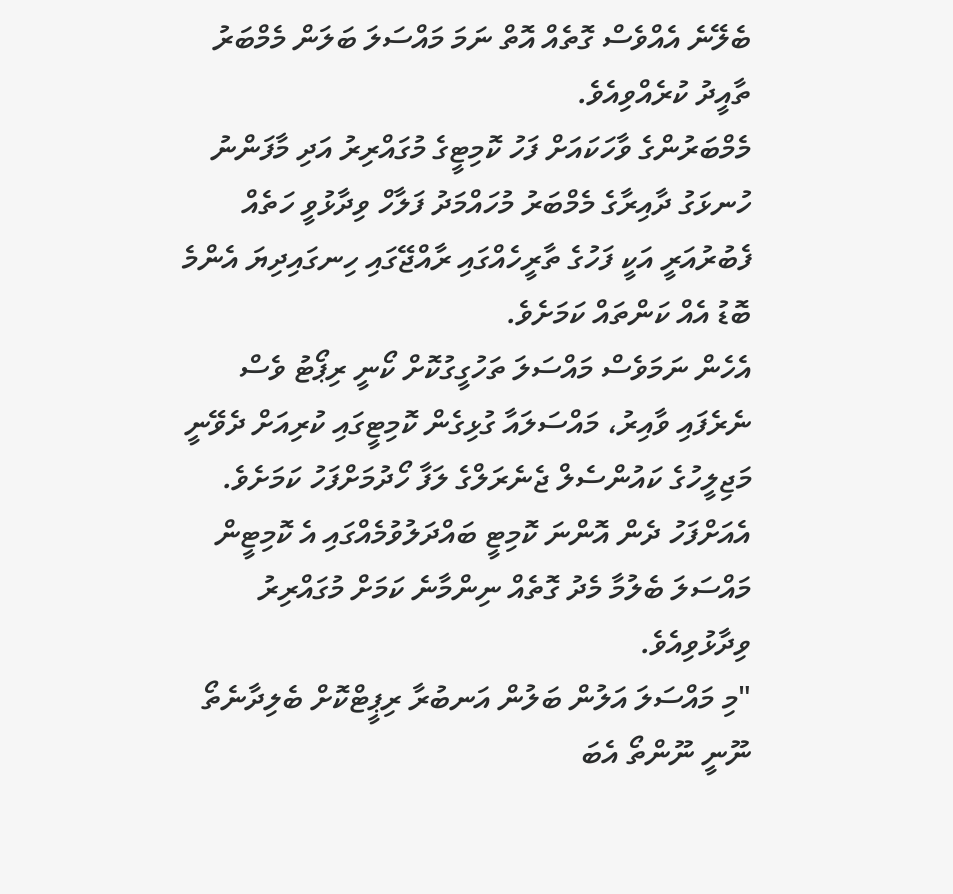ބެލޭނެ އެއްވެސް ގޮތެއް އޮތް ނަމަ މައްސަލަ ބަލަން މެމްބަރު ތާއީދު ކުރެއްވިއެވެ.
މެމްބަރުންގެ ވާހަކައަށް ފަހު ކޮމިޓީގެ މުގައްރިރު އަދި މާފަންނު ހުނޅަގު ދާއިރާގެ މެމްބަރު މުހައްމަދު ފަލާހް ވިދާޅުވީ ހަތެއް ފެބުރުއަރީ އަކީ ފަހުގެ ތާރީހެއްގައި ރާއްޖޭގައި ހިނގައިދިޔަ އެންމެ ބޮޑު އެއް ކަންތައް ކަމަށެވެ.
އެހެން ނަމަވެސް މައްސަލަ ތަހުގީގުކޮށް ކޯނީ ރިޕޯޓު ވެސް ނެރެފައި ވާއިރު، މައްސަލައާ ގުޅިގެން ކޮމިޓީގައި ކުރިއަށް ދެވޭނީ މަޖިލީހުގެ ކައުންސެލް ޖެނެރަލްގެ ލަފާ ހޯދުމަށްފަހު ކަމަށެވެ.
އެއަށްފަހު ދެން އޮންނަ ކޮމިޓީ ބައްދަލުވުމެއްގައި އެ ކޮމިޓީން މައްސަލަ ބެލުމާ މެދު ގޮތެއް ނިންމާނެ ކަމަށް މުގައްރިރު ވިދާޅުވިއެވެ.
"މި މައްސަލަ އަލުން ބަލުން އަނބުރާ ރިޕީޓްކޮށް ބެލިދާނެތޯ ނޫނީ ނޫންތޯ އެބަ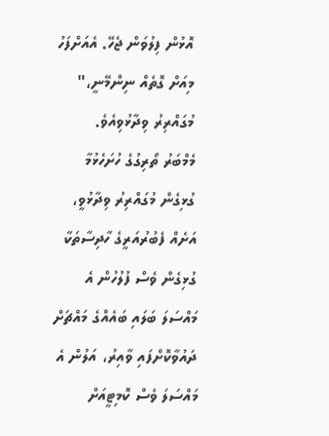އޮޅުން ފިލުވަން ޖެހޭ. އެއަށްފަހު މިއަށް ގޮތެއް ނިންމޭނީ،" މުގައްރިރު ވިދާޅުވިއެވެ.
މެމްބަރު ތޯރިގުގެ ހުށަހެޅުމާ ގުޅިގެން މުގައްރިރު ވިދާޅުވީ، އަށެއް ފެބުރުއަރީގެ ހާދިސާތަކާ ގުޅިގެން ވެސް ފުލުހުން އެ މައްސަލަ ބަލައި ބައެއްގެ މައްޗަށް ދައުވާކޮށްފައި ވާއިރު، އަލުން އެ މައްސަލަ ވެސް ކޮމިޓީއަށް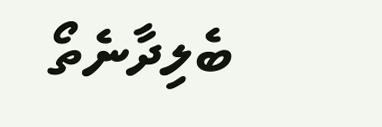ބެލިދާނެތޯ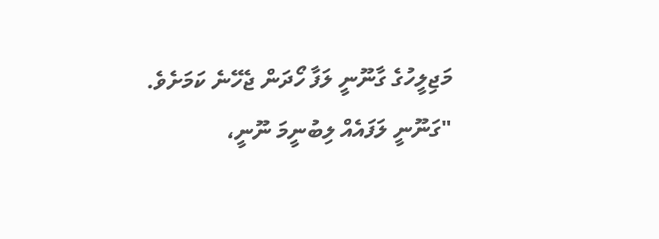މަޖިލީހުގެ ގާނޫނީ ލަފާ ހޯދަން ޖެހޭނެ ކަމަށެވެ.
"ގަނޫނީ ލަފައެއް ލިބުނީމަ ނޫނީ،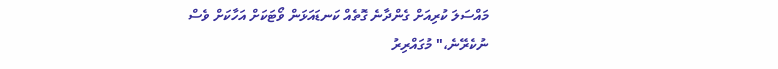މައްސަލަ ކުރިއަށް ގެންދާނެ ގޮތެއް ކަނޑައަޅަން ވޯޓަކަށް އަހާކަށް ވެސް ނުކެރޭނެ،" މުގައްރިރު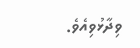ވިދާޅުވިއެވެ.